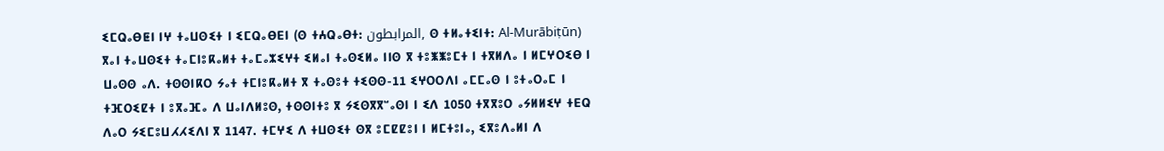ⵉⵎⵕⴰⴱⵟⵏ ⵏⵖ ⵜⴰⵡⵙⵉⵜ ⵏ ⵉⵎⵕⴰⴱⴹⵏ (ⵙ ⵜⵄⵕⴰⴱⵜ: المرابطون, ⵙ ⵜⵍⴰⵜⵉⵏⵜ: Al-Murābiṭūn) ⴳⴰⵏ ⵜⴰⵡⵙⵉⵜ ⵜⴰⵎⵏⵓⴽⴰⵍⵜ ⵜⴰⵎⴰⵣⵉⵖⵜ ⵉⵍⴰⵏ ⵜⴰⵙⵉⵍⴰ ⵏⵏⵙ ⴳ ⵜⵓⵥⵥⵓⵎⵜ ⵏ ⵜⴳⵍⴷⴰ ⵏ ⵍⵎⵖⵔⵉⴱ ⵏ ⵡⴰⵙⵙ ⴰⴷ. ⵜⵙⵙⵏⴽⵔ ⵢⴰⵜ ⵜⵎⵏⵓⴽⴰⵍⵜ ⴳ ⵜⴰⵙⵓⵜ ⵜⵉⵙⵙ-11 ⵉⵖⵔⵔⴷⵏ ⴰⵎⵎⴰⵙ ⵏ ⵓⵜⴰⵔⴰⵎ ⵏ ⵜⴼⵔⵉⵇⵜ ⵏ ⵓⴳⴰⴼⴰ ⴷ ⵡⴰⵏⴷⵍⵓⵙ, ⵜⵙⵙⵏⵜⵓ ⴳ ⵢⵉⵙⴳⴳⵯⴰⵙⵏ ⵏ ⵉⴷ 1050 ⵜⴳⴳⵓⵔ ⴰⵢⵍⵍⵉⵖ ⵜⴹⵕ ⴷⴰⵔ ⵢⵉⵎⵓⵡⵃⵃⵉⴷⵏ ⴳ 1147. ⵜⵎⵖⵉ ⴷ ⵜⵡⵙⵉⵜ ⵙⴳ ⵓⵎⵇⵇⵓⵏ ⵏ ⵍⵎⵜⵓⵏⴰ, ⵉⴳⵓⴷⴰⵍⵏ ⴷ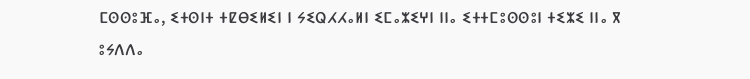ⵎⵙⵙⵓⴼⴰ, ⵉⵜⵙⵏⵜ ⵜⵇⴱⵉⵍⵉⵏ ⵏ ⵢⵉⵕⵃⵃⴰⵍⵏ ⵉⵎⴰⵣⵉⵖⵏ ⵏⵏⴰ ⵉⵜⵜⵎⵓⵙⵙⵓⵏ ⵜⵉⵣⵉ ⵏⵏⴰ ⴳ ⵓⵢⴷⴷⴰ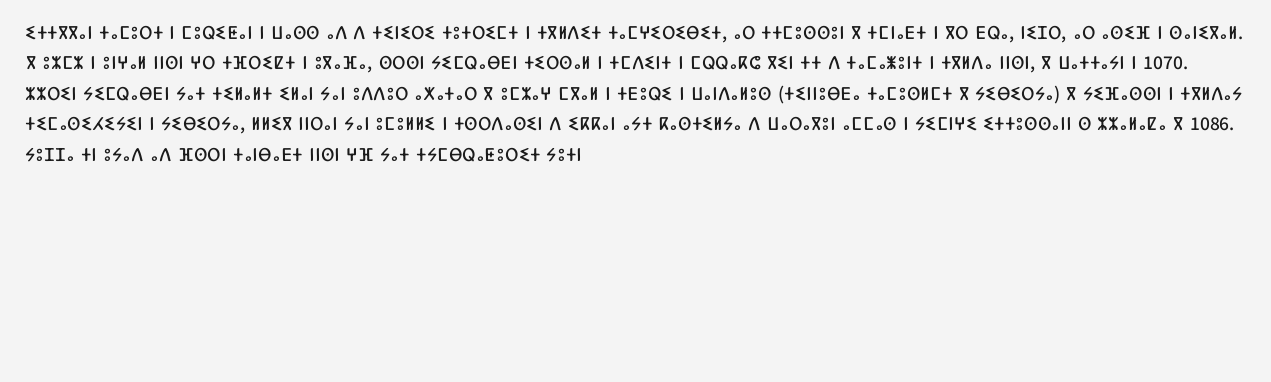ⵉⵜⵜⴳⴳⴰⵏ ⵜⴰⵎⵓⵔⵜ ⵏ ⵎⵓⵕⵉⵟⴰⵏ ⵏ ⵡⴰⵙⵙ ⴰⴷ ⴷ ⵜⵉⵏⵉⵔⵉ ⵜⵓⵜⵔⵉⵎⵜ ⵏ ⵜⴳⵍⴷⵉⵜ ⵜⴰⵎⵖⵉⵔⵉⴱⵉⵜ, ⴰⵔ ⵜⵜⵎⵓⵙⵙⵓⵏ ⴳ ⵜⵎⵏⴰⴹⵜ ⵏ ⴳⵔ ⴹⵕⴰ, ⵏⵉⵊⵔ, ⴰⵔ ⴰⵙⵉⴼ ⵏ ⵙⴰⵏⵉⴳⴰⵍ. ⴳ ⵓⵣⵎⵣ ⵏ ⵓⵏⵖⴰⵍ ⵏⵏⵙⵏ ⵖⵔ ⵜⴼⵔⵉⵇⵜ ⵏ ⵓⴳⴰⴼⴰ, ⵙⵔⵙⵏ ⵢⵉⵎⵕⴰⴱⴹⵏ ⵜⵉⵔⵙⴰⵍ ⵏ ⵜⵎⴷⵉⵏⵜ ⵏ ⵎⵕⵕⴰⴽⵛ ⴳⵉⵏ ⵜⵜ ⴷ ⵜⴰⵎⴰⵥⵓⵏⵜ ⵏ ⵜⴳⵍⴷⴰ ⵏⵏⵙⵏ, ⴳ ⵡⴰⵜⵜⴰⵢⵏ ⵏ 1070.
ⵣⵣⵔⵉⵏ ⵢⵉⵎⵕⴰⴱⴹⵏ ⵢⴰⵜ ⵜⵉⵍⴰⵍⵜ ⵉⵍⴰⵏ ⵢⴰⵏ ⵓⴷⴷⵓⵔ ⴰⵅⴰⵜⴰⵔ ⴳ ⵓⵎⵣⴰⵖ ⵎⴳⴰⵍ ⵏ ⵜⴹⵓⵕⵉ ⵏ ⵡⴰⵏⴷⴰⵍⵓⵙ (ⵜⵉⵏⵏⵓⴱⴹⴰ ⵜⴰⵎⵓⵙⵍⵎⵜ ⴳ ⵢⵉⴱⵉⵔⵢⴰ) ⴳ ⵢⵉⴼⴰⵙⵙⵏ ⵏ ⵜⴳⵍⴷⴰⵢ ⵜⵉⵎⴰⵙⵉⵃⵉⵢⵉⵏ ⵏ ⵢⵉⴱⵉⵔⵢⴰ, ⵍⵍⵉⴳ ⵏⵏⵔⴰⵏ ⵢⴰⵏ ⵓⵎⵓⵍⵍⵉ ⵏ ⵜⵙⵔⴷⴰⵙⵉⵏ ⴷ ⵉⴽⴽⴰⵏ ⴰⵢⵜ ⴽⴰⵙⵜⵉⵍⵢⴰ ⴷ ⵡⴰⵔⴰⴳⵓⵏ ⴰⵎⵎⴰⵙ ⵏ ⵢⵉⵎⵏⵖⵉ ⵉⵜⵜⵓⵙⵙⴰⵏⵏ ⵙ ⵣⵣⴰⵍⴰⵇⴰ ⴳ 1086. ⵢⵓⵊⵊⴰ ⵜⵏ ⵓⵢⴰⴷ ⴰⴷ ⴼⵙⵔⵏ ⵜⴰⵏⴱⴰⴹⵜ ⵏⵏⵙⵏ ⵖⴼ ⵢⴰⵜ ⵜⵢⵎⴱⵕⴰⵟⵓⵔⵉⵜ ⵢⵓⵜⵏ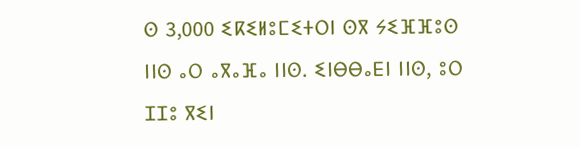ⵙ 3,000 ⵉⴽⵉⵍⵓⵎⵉⵜⵔⵏ ⵙⴳ ⵢⵉⴼⴼⵓⵙ ⵏⵏⵙ ⴰⵔ ⴰⴳⴰⴼⴰ ⵏⵏⵙ. ⵉⵏⴱⴱⴰⴹⵏ ⵏⵏⵙ, ⵓⵔ ⵊⵊⵓ ⴳⵉⵏ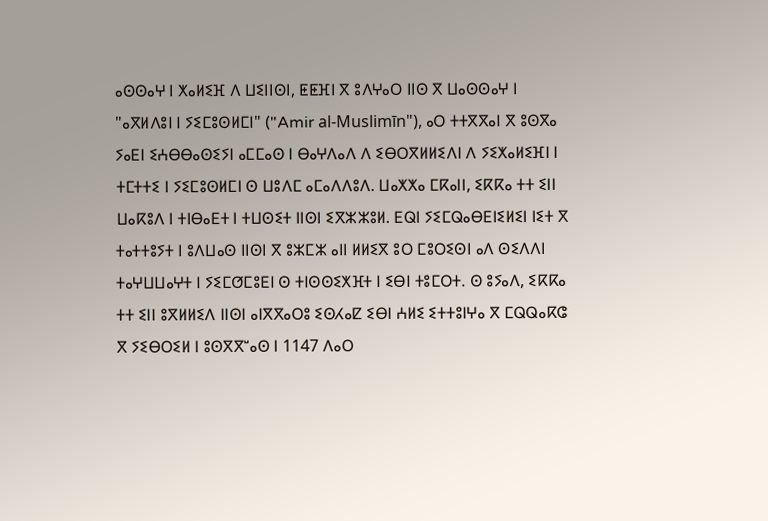ⴰⵙⵙⴰⵖ ⵏ ⵅⴰⵍⵉⴼ ⴷ ⵡⵉⵏⵏⵙⵏ, ⵟⵟⴼⵏ ⴳ ⵓⴷⵖⴰⵔ ⵏⵏⵙ ⴳ ⵡⴰⵙⵙⴰⵖ ⵏ "ⴰⴳⵍⴷⵓⵏ ⵏ ⵢⵉⵎⵓⵙⵍⵎⵏ" ("Amir al-Muslimīn"), ⴰⵔ ⵜⵜⴳⴳⴰⵏ ⴳ ⵓⵙⴳⴰ ⵢⴰⴹⵏ ⵉⵄⴱⴱⴰⵙⵉⵢⵏ ⴰⵎⵎⴰⵙ ⵏ ⴱⴰⵖⴷⴰⴷ ⴷ ⵉⴱⵔⴳⵍⵍⵉⴷⵏ ⴷ ⵢⵉⵅⴰⵍⵉⴼⵏ ⵏ ⵜⵎⵜⵜⵉ ⵏ ⵢⵉⵎⵓⵙⵍⵎⵏ ⵙ ⵡⵓⴷⵎ ⴰⵎⴰⴷⴷⵓⴷ. ⵡⴰⵅⵅⴰ ⵎⴽⴰⵏⵏ, ⵉⴽⴽⴰ ⵜⵜ ⵉⵏⵏ ⵡⴰⴽⵓⴷ ⵏ ⵜⵏⴱⴰⴹⵜ ⵏ ⵜⵡⵙⵉⵜ ⵏⵏⵙⵏ ⵉⴳⵣⵣⵓⵍ. ⴹⵕⵏ ⵢⵉⵎⵕⴰⴱⴹⵏⵉⵍⵉⵏ ⵏⵉⵜ ⴳ ⵜⴰⵜⵜⵓⵢⵜ ⵏ ⵓⴷⵡⴰⵙ ⵏⵏⵙⵏ ⴳ ⵓⵣⵎⵣ ⴰⵏⵏ ⵍⵍⵉⴳ ⵓⵔ ⵎⵓⵔⵉⵙⵏ ⴰⴷ ⵙⵉⴷⴷⵏ ⵜⴰⵖⵡⵡⴰⵖⵜ ⵏ ⵢⵉⵎⵚⵎⵓⴹⵏ ⵙ ⵜⵏⵙⵙⵉⵅⴼⵜ ⵏ ⵉⴱⵏ ⵜⵓⵎⵔⵜ. ⵙ ⵓⵢⴰⴷ, ⵉⴽⴽⴰ ⵜⵜ ⵉⵏⵏ ⵓⴳⵍⵍⵉⴷ ⵏⵏⵙⵏ ⴰⵏⴳⴳⴰⵔⵓ ⵉⵙⵃⴰⵇ ⵉⴱⵏ ⵄⵍⵉ ⵉⵜⵜⵓⵏⵖⴰ ⴳ ⵎⵕⵕⴰⴽⵛ ⴳ ⵢⵉⴱⵔⵉⵍ ⵏ ⵓⵙⴳⴳⵯⴰⵙ ⵏ 1147 ⴷⴰⵔ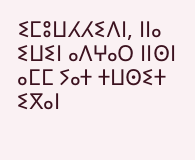ⵉⵎⵓⵡⵃⵃⵉⴷⵏ, ⵏⵏⴰ ⵉⵡⵉⵏ ⴰⴷⵖⴰⵔ ⵏⵏⵙⵏ ⴰⵎⵎ ⵢⴰⵜ ⵜⵡⵙⵉⵜ ⵉⴳⴰⵏ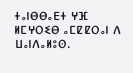ⵜⴰⵏⴱⴱⴰⴹⵜ ⵖⴼ ⵍⵎⵖⵔⵉⴱ ⴰⵎⵇⵇⵔⴰⵏ ⴷ ⵡⴰⵏⴷⴰⵍⵓⵙ.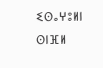ⵉⵙⴰⵖⵓⵍⵏ
ⵙⵏⴼⵍ